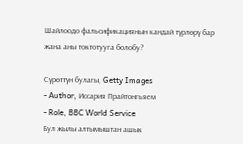Шайлоодо фальсификациянын кандай түрлөрү бар жана аны токтотууга болобу?

Сүрөттүн булагы, Getty Images
- Author, Иссария Прайтонгьяем
- Role, BBC World Service
Бул жылы алтымыштан ашык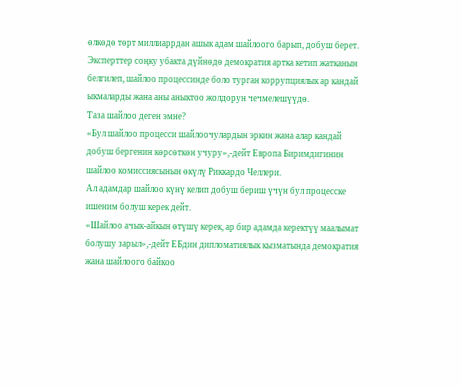өлкөдө төрт миллиаррдан ашык адам шайлоого барып, добуш берет. Эксперттер соңку убакта дүйнөдө демократия артка кетип жатканын белгилеп, шайлоо процессинде боло турган коррупциялык ар кандай ыкмаларды жана аны аныктоо жолдорун чечмелешүүдө.
Таза шайлоо деген эмне?
«Бул шайлоо процесси шайлоочулардын эркин жана алар кандай добуш бергенин көрсөткөн учуру»,-дейт Европа Биримдигинин шайлоо комиссиясынын өкүлү Риккардо Челлери.
Ал адамдар шайлоо күнү келип добуш бериш үчүн бул процесске ишеним болуш керек дейт.
«Шайлоо ачык-айкын өтүшү керек, ар бир адамда керектүү маалымат болушу зарыл»,-дейт ЕБдин дипломатиялык кызматында демократия жана шайлоого байкоо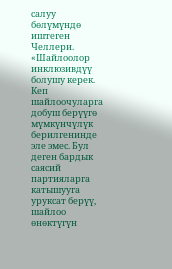салуу бөлүмүндө иштеген Челлери.
«Шайлоолор инклюзивдүү болушу керек. Кеп шайлоочуларга добуш берүүгө мүмкүнчүлүк берилгенинде эле эмес. Бул деген бардык саясий партияларга катышууга уруксат берүү, шайлоо өнөктүгүн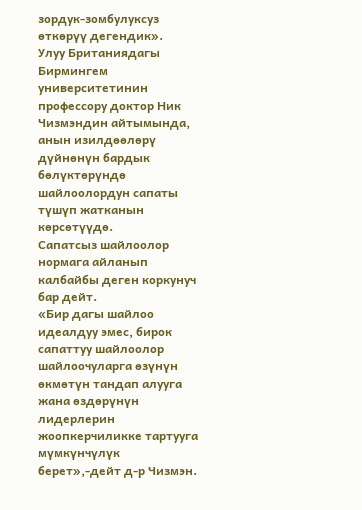зордук-зомбулуксуз өткөрүү дегендик».
Улуу Британиядагы Бирмингем университетинин профессору доктор Ник Чизмэндин айтымында, анын изилдөөлөрү дүйнөнүн бардык бөлүктөрүндө шайлоолордун сапаты түшүп жатканын көрсөтүүдө.
Сапатсыз шайлоолор нормага айланып калбайбы деген коркунуч бар дейт.
«Бир дагы шайлоо идеалдуу эмес, бирок сапаттуу шайлоолор шайлоочуларга өзүнүн өкмөтүн тандап алууга жана өздөрүнүн лидерлерин жоопкерчиликке тартууга мүмкүнчүлүк берет»,-дейт д-р Чизмэн.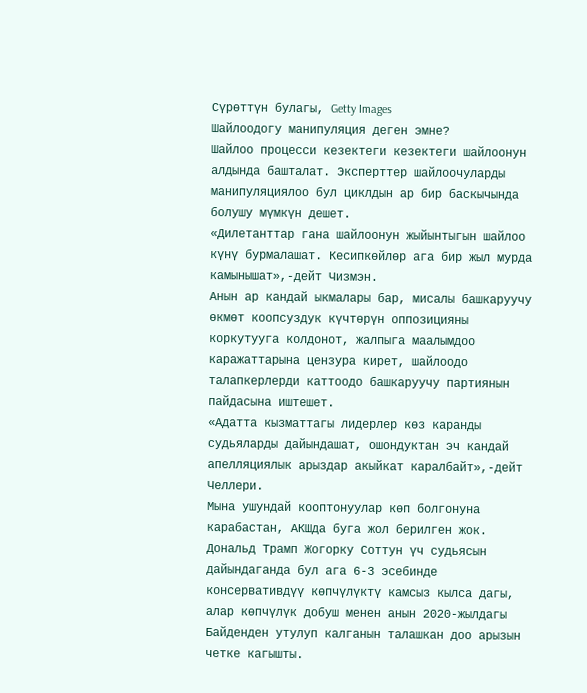Сүрөттүн булагы, Getty Images
Шайлоодогу манипуляция деген эмне?
Шайлоо процесси кезектеги кезектеги шайлоонун алдында башталат. Эксперттер шайлоочуларды манипуляциялоо бул циклдын ар бир баскычында болушу мүмкүн дешет.
«Дилетанттар гана шайлоонун жыйынтыгын шайлоо күнү бурмалашат. Кесипкөйлөр ага бир жыл мурда камынышат»,-дейт Чизмэн.
Анын ар кандай ыкмалары бар, мисалы башкаруучу өкмөт коопсуздук күчтөрүн оппозицияны коркутууга колдонот, жалпыга маалымдоо каражаттарына цензура кирет, шайлоодо талапкерлерди каттоодо башкаруучу партиянын пайдасына иштешет.
«Адатта кызматтагы лидерлер көз каранды судьяларды дайындашат, ошондуктан эч кандай апелляциялык арыздар акыйкат каралбайт»,-дейт Челлери.
Мына ушундай кооптонуулар көп болгонуна карабастан, АКШда буга жол берилген жок.
Дональд Трамп Жогорку Соттун үч судьясын дайындаганда бул ага 6-3 эсебинде консервативдүү көпчүлүктү камсыз кылса дагы, алар көпчүлүк добуш менен анын 2020-жылдагы Байденден утулуп калганын талашкан доо арызын четке кагышты.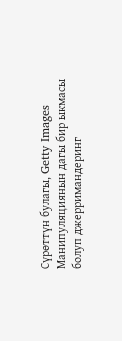Сүрөттүн булагы, Getty Images
Манипуляциянын дагы бир ыкмасы болуп джерримандеринг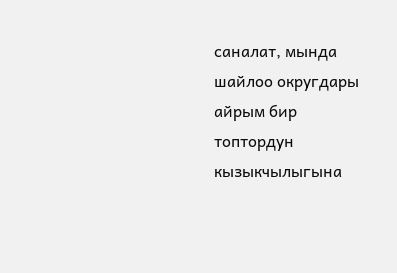саналат, мында шайлоо округдары айрым бир топтордун кызыкчылыгына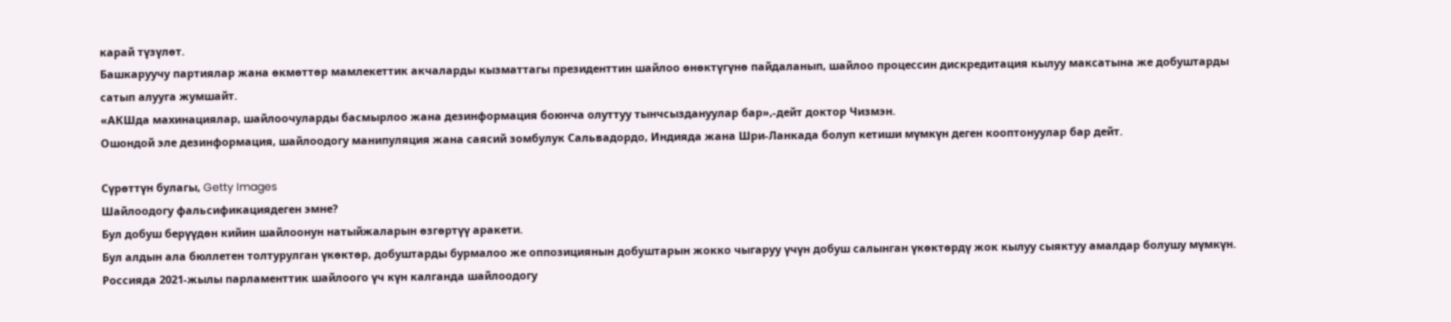карай түзүлөт.
Башкаруучу партиялар жана өкмөттөр мамлекеттик акчаларды кызматтагы президенттин шайлоо өнөктүгүнө пайдаланып, шайлоо процессин дискредитация кылуу максатына же добуштарды сатып алууга жумшайт.
«АКШда махинациялар, шайлоочуларды басмырлоо жана дезинформация боюнча олуттуу тынчсыздануулар бар»,-дейт доктор Чизмэн.
Ошондой эле дезинформация, шайлоодогу манипуляция жана саясий зомбулук Сальвадордо, Индияда жана Шри-Ланкада болуп кетиши мүмкүн деген кооптонуулар бар дейт.

Сүрөттүн булагы, Getty Images
Шайлоодогу фальсификациядеген эмне?
Бул добуш берүүдөн кийин шайлоонун натыйжаларын өзгөртүү аракети.
Бул алдын ала бюллетен толтурулган үкөктөр, добуштарды бурмалоо же оппозициянын добуштарын жокко чыгаруу үчүн добуш салынган үкөктөрдү жок кылуу сыяктуу амалдар болушу мүмкүн.
Россияда 2021-жылы парламенттик шайлоого үч күн калганда шайлоодогу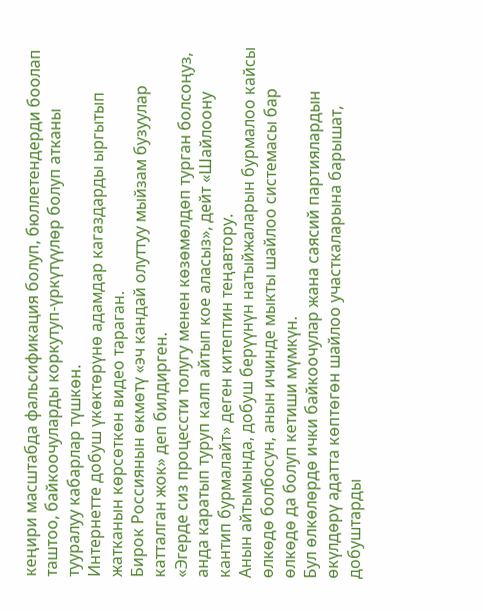кеңири масштабда фальсификация болуп, бюллетендерди боолап таштоо, байкоочуларды коркутуп-үркүтүүлөр болуп атканы тууралуу кабарлар түшкөн.
Интернетте добуш үкөктөрүнө адамдар кагаздарды ыргытып жатканын көрсөткөн видео тараган.
Бирок Россиянын өкмөтү «эч кандай олуттуу мыйзам бузуулар катталган жок» деп билдирген.
«Эгерде сиз процессти толугу менен көзөмөлдөп турган болсоңуз, анда каратып туруп калп айтып кое аласыз», дейт «Шайлоону кантип бурмалайт» деген китептин теңавтору.
Анын айтымында, добуш берүүнүн натыйжаларын бурмалоо кайсы өлкөдө болбосун, анын ичинде мыкты шайлоо системасы бар өлкөдө да болуп кетиши мүмкүн.
Бул өлкөлөрдө ички байкоочулар жана саясий партиялардын өкүлдөрү адатта көптөгөн шайлоо участкаларына барышат, добуштарды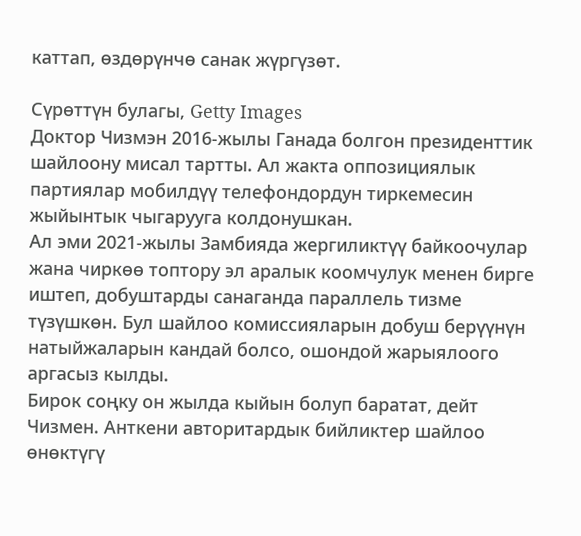каттап, өздөрүнчө санак жүргүзөт.

Сүрөттүн булагы, Getty Images
Доктор Чизмэн 2016-жылы Ганада болгон президенттик шайлоону мисал тартты. Ал жакта оппозициялык партиялар мобилдүү телефондордун тиркемесин жыйынтык чыгарууга колдонушкан.
Ал эми 2021-жылы Замбияда жергиликтүү байкоочулар жана чиркөө топтору эл аралык коомчулук менен бирге иштеп, добуштарды санаганда параллель тизме түзүшкөн. Бул шайлоо комиссияларын добуш берүүнүн натыйжаларын кандай болсо, ошондой жарыялоого аргасыз кылды.
Бирок соңку он жылда кыйын болуп баратат, дейт Чизмен. Анткени авторитардык бийликтер шайлоо өнөктүгү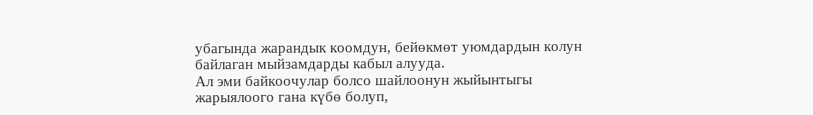убагында жарандык коомдун, бейөкмөт уюмдардын колун байлаган мыйзамдарды кабыл алууда.
Ал эми байкоочулар болсо шайлоонун жыйынтыгы жарыялоого гана күбө болуп,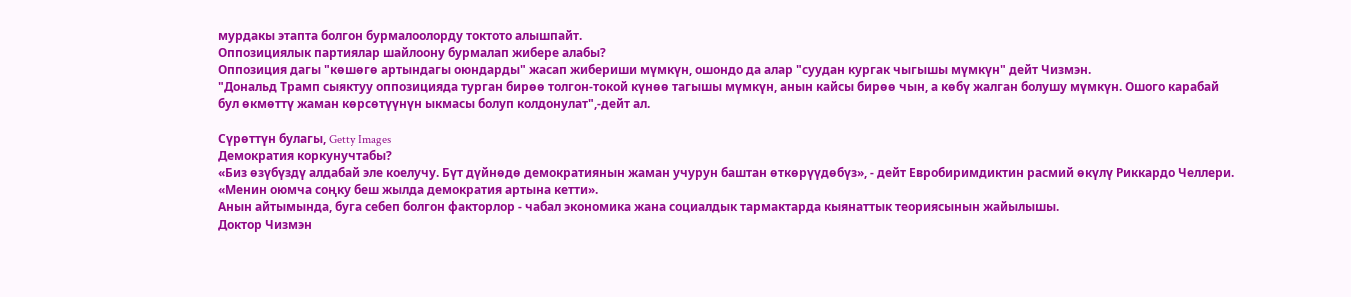мурдакы этапта болгон бурмалоолорду токтото алышпайт.
Оппозициялык партиялар шайлоону бурмалап жибере алабы?
Оппозиция дагы "көшөгө артындагы оюндарды" жасап жибериши мүмкүн, ошондо да алар "суудан кургак чыгышы мүмкүн" дейт Чизмэн.
"Дональд Трамп сыяктуу оппозицияда турган бирөө толгон-токой күнөө тагышы мүмкүн, анын кайсы бирөө чын, а көбү жалган болушу мүмкүн. Ошого карабай бул өкмөттү жаман көрсөтүүнүн ыкмасы болуп колдонулат",-дейт ал.

Сүрөттүн булагы, Getty Images
Демократия коркунучтабы?
«Биз өзүбүздү алдабай эле коелучу. Бүт дүйнөдө демократиянын жаман учурун баштан өткөрүүдөбүз», - дейт Евробиримдиктин расмий өкүлү Риккардо Челлери.
«Менин оюмча соңку беш жылда демократия артына кетти».
Анын айтымында, буга себеп болгон факторлор - чабал экономика жана социалдык тармактарда кыянаттык теориясынын жайылышы.
Доктор Чизмэн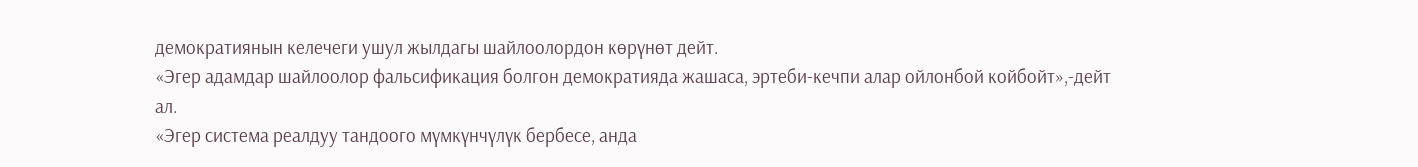демократиянын келечеги ушул жылдагы шайлоолордон көрүнөт дейт.
«Эгер адамдар шайлоолор фальсификация болгон демократияда жашаса, эртеби-кечпи алар ойлонбой койбойт»,-дейт ал.
«Эгер система реалдуу тандоого мүмкүнчүлүк бербесе, анда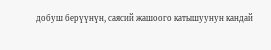добуш берүүнүн, саясий жашоого катышуунун кандай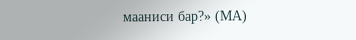мааниси бар?» (МА)